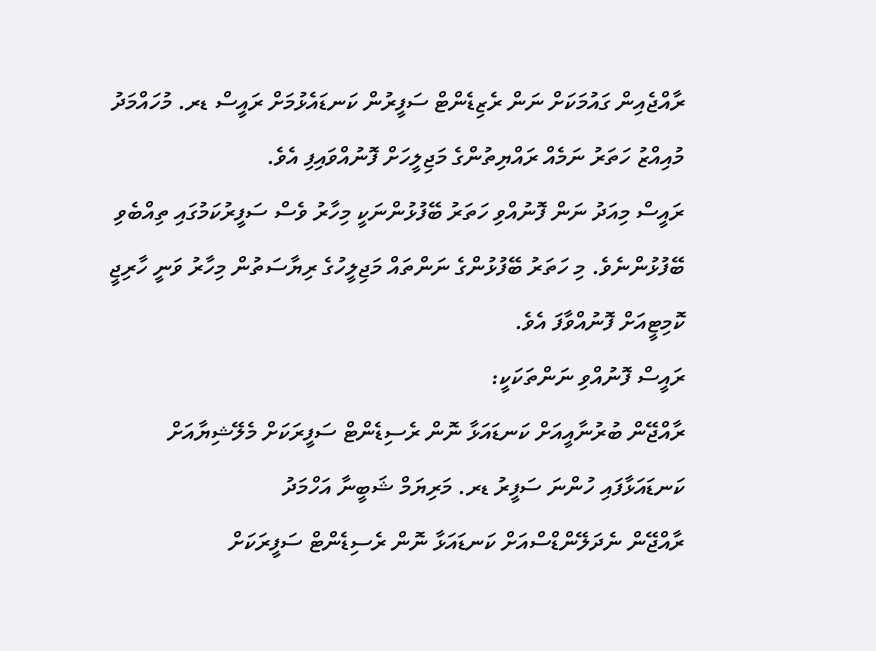ރާއްޖެއިން ގައުމަކަށް ނަން ރެޒިޑެންޓް ސަފީރުން ކަނޑައެޅުމަށް ރައީސް ޑރ. މުހައްމަދު މުއިއްޒު ހަތަރު ނަމެއް ރައްޔިތުންގެ މަޖިލީހަށް ފޮނުއްވައިފި އެވެ.
ރައީސް މިއަދު ނަން ފޮނުއްވި ހަތަރު ބޭފުޅުންނަކީ މިހާރު ވެސް ސަފީރުކަމުގައި ތިއްބެވި ބޭފުޅުންނެވެ. މި ހަތަރު ބޭފުޅުންގެ ނަންތައް މަޖިލީހުގެ ރިޔާސަތުން މިހާރު ވަނީ ހާރިޖީ ކޮމިޓީއަށް ފޮނުއްވާފަ އެވެ.
ރައީސް ފޮނުއްވި ނަންތަކަކީ:
ރާއްޖޭން ބުރުނާއީއަށް ކަނޑައަޅާ ނޮން ރެސިޑެންޓް ސަފީރަކަށް މެލޭޝިޔާއަށް ކަނޑައަޅާފައި ހުންނަ ސަފީރު ޑރ. މަރިޔަމް ޝަބީނާ އަހްމަދު
ރާއްޖޭން ނެދަލޭންޑްސްއަށް ކަނޑައަޅާ ނޮން ރެސިޑެންޓް ސަފީރަކަށް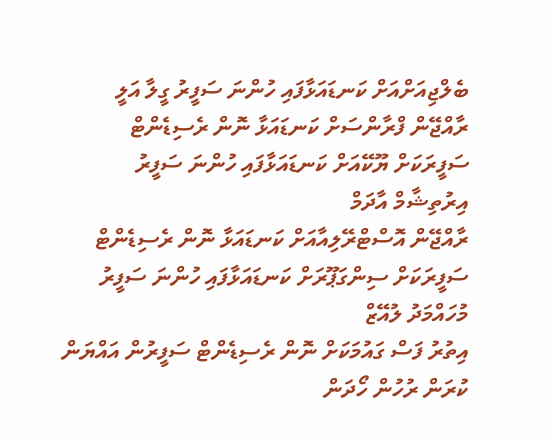ބެލްޖިއަށްއަށް ކަނޑައަޅާފައި ހުންނަ ސަފީރު ގީލާ އަލީ
ރާއްޖޭން ފްރާންސަށް ކަނޑައަޅާ ނޮން ރެސިޑެންޓް ސަފީރަކަށް ޔޫކޭއަށް ކަނޑައަޅާފައި ހުންނަ ސަފީރު އިރުތިޝާމް އާދަމް
ރާއްޖޭން އޮސްޓްރޭލިއާއަށް ކަނޑައަޅާ ނޮން ރެސިޑެންޓް ސަފީރަކަށް ސިންގަޕޫރަށް ކަނޑައަޅާފައި ހުންނަ ސަފީރު މުހައްމަދު ލުއޭޒް
އިތުރު ފަސް ގައުމަކަށް ނޮން ރެސިޑެންޓް ސަފީރުން އައްޔަން ކުރަން ރުހުން ހޯދަން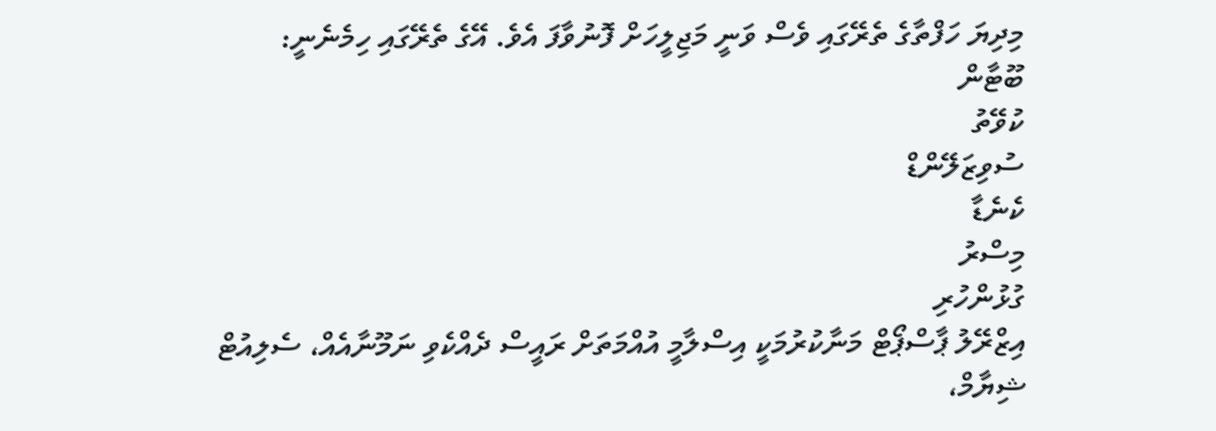މިދިޔަ ހަފްތާގެ ތެރޭގައި ވެސް ވަނީ މަޖިލީހަށް ފޮނުވާފަ އެވެ. އޭގެ ތެރޭގައި ހިމެނެނީ:
ބޫޓާން
ކުވޭތު
ސުވިޒަލޭންޑް
ކެނެޑާ
މިސްރު
ގުޅުންހުރި
އިޒްރޭލު ޕާސްޕޯޓް މަނާކުރުމަކީ އިސްލާމީ އުއްމަތަށް ރައީސް ދެއްކެވި ނަމޫނާއެއް، ސެލިއުޓް
ޝިޔާމް،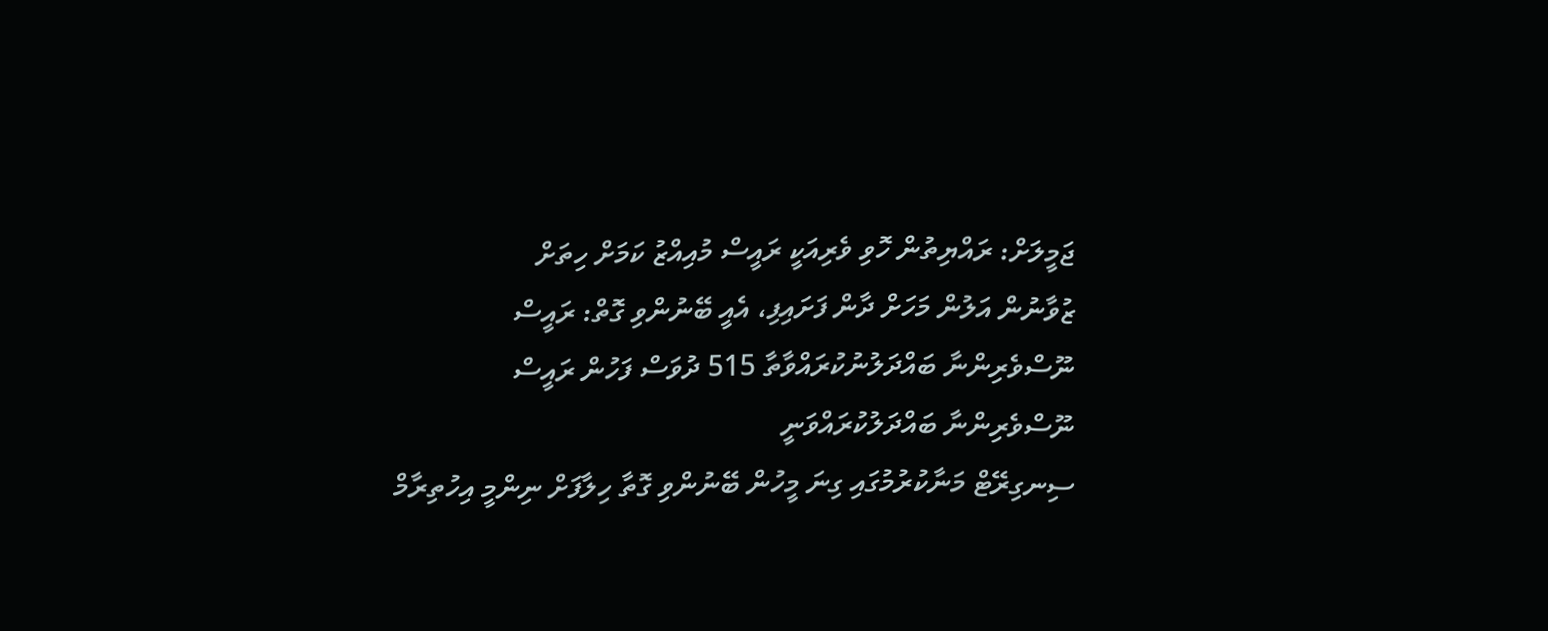ޖަމީލަށް: ރައްޔިތުން ހޮވި ވެރިއަކީ ރައީސް މުއިއްޒު ކަމަށް ހިތަށް
ޒުވާނުން އަލުން މަހަށް ދާން ފަށައިފި، އެއީ ބޭނުންވި ގޮތް: ރައީސް
ނޫސްވެރިންނާ ބައްދަލުނުކުރައްވާތާ 515 ދުވަސް ފަހުން ރައީސް ނޫސްވެރިންނާ ބައްދަލުކުރައްވަނީ
ސިނގިރޭޓް މަނާކުރުމުގައި ގިނަ މީހުން ބޭނުންވި ގޮތާ ހިލާފަށް ނިންމީ އިހުތިރާމް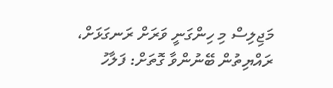މަޖިލިސް މި ހިންގަނީ ވަރަށް ރަނގަޅަށް، ރައްޔިތުން ބޭނުންވާ ގޮތަށް: ފަލާހު